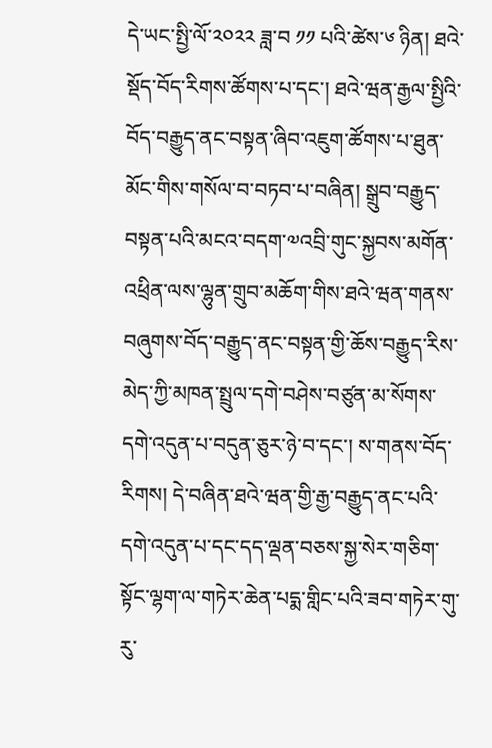དེ་ཡང་སྤྱི་ལོ་༢༠༢༢ ཟླ་བ ༡༡ པའི་ཚེས་༦ ཉིན། ཐའེ་སྡོད་བོད་རིགས་ཚོགས་པ་དང་། ཐའེ་ཝན་རྒྱལ་སྤྱིའི་བོད་བརྒྱུད་ནང་བསྟན་ཞིབ་འཇུག་ཚོགས་པ་ཐུན་མོང་གིས་གསོལ་བ་བཏབ་པ་བཞིན། སྒྲུབ་བརྒྱུད་བསྟན་པའི་མངའ་བདག་༧འབྲི་གུང་སྐྱབས་མགོན་འཕྲིན་ལས་ལྷུན་གྲུབ་མཆོག་གིས་ཐའེ་ཝན་གནས་བཞུགས་བོད་བརྒྱུད་ནང་བསྟན་གྱི་ཆོས་བརྒྱུད་རིས་མེད་ཀྱི་མཁན་སྤྲུལ་དགེ་བཤེས་བཙུན་མ་སོགས་དགེ་འདུན་པ་བདུན་ཅུར་ཉེ་བ་དང་། ས་གནས་བོད་རིགས། དེ་བཞིན་ཐའེ་ཝན་གྱི་རྒྱ་བརྒྱུད་ནང་པའི་དགེ་འདུན་པ་དང་དད་ལྡན་བཅས་སྐྱ་སེར་གཅིག་སྟོང་ལྷག་ལ་གཏེར་ཆེན་པདྨ་གླིང་པའི་ཟབ་གཏེར་གུ་རུ་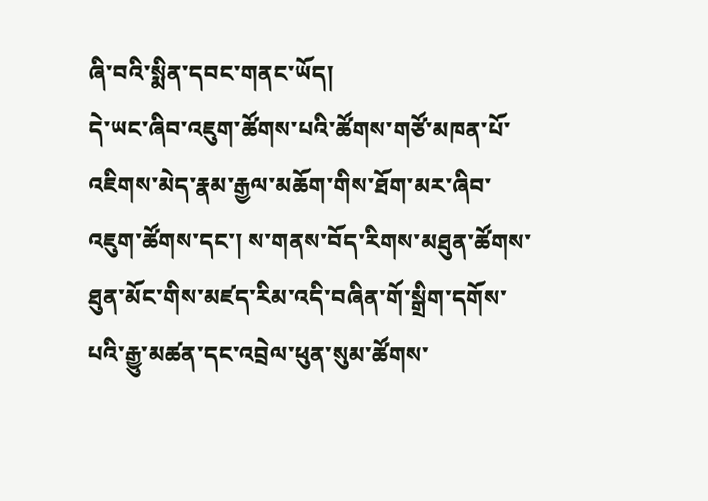ཞི་བའི་སྨིན་དབང་གནང་ཡོད།
དེ་ཡང་ཞིབ་འཇུག་ཚོགས་པའི་ཚོགས་གཙོ་མཁན་པོ་འཇིགས་མེད་རྣམ་རྒྱལ་མཆོག་གིས་ཐོག་མར་ཞིབ་འཇུག་ཚོགས་དང་། ས་གནས་བོད་རིགས་མཐུན་ཚོགས་ཐུན་མོང་གིས་མཛད་རིམ་འདི་བཞིན་གོ་སྒྲིག་དགོས་པའི་རྒྱུ་མཚན་དང་འབྲེལ་ཕུན་སུམ་ཚོགས་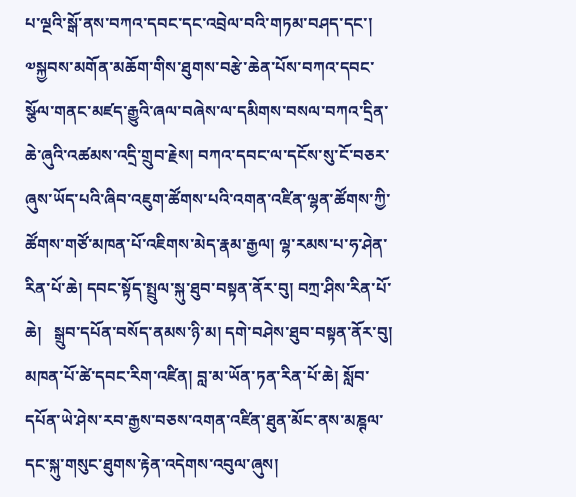པ་ལྔའི་སྒོ་ནས་བཀའ་དབང་དང་འབྲེལ་བའི་གཏམ་བཤད་དང་། ༧སྐྱབས་མགོན་མཆོག་གིས་ཐུགས་བརྩེ་ཆེན་པོས་བཀའ་དབང་སྩོལ་གནང་མཛད་རྒྱུའི་ཞལ་བཞེས་ལ་དམིགས་བསལ་བཀའ་དྲིན་ཆེ་ཞུའི་འཚམས་འདྲི་གྲུབ་རྗེས། བཀའ་དབང་ལ་དངོས་སུ་ངོ་བཅར་ཞུས་ཡོད་པའི་ཞིབ་འཇུག་ཚོགས་པའི་འགན་འཛིན་ལྷན་ཚོགས་ཀྱི་ཚོགས་གཙོ་མཁན་པོ་འཇིགས་མེད་རྣམ་རྒྱལ། ལྷ་རམས་པ་ཧ་ཤེན་རིན་པོ་ཆེ། དབང་སྟོད་སྤྲུལ་སྐུ་ཐུབ་བསྟན་ནོར་བུ། བཀྲ་ཤིས་རིན་པོ་ཆེ།   སྒྲུབ་དཔོན་བསོད་ནམས་ཉི་མ། དགེ་བཤེས་ཐུབ་བསྟན་ནོར་བུ། མཁན་པོ་ཚེ་དབང་རིག་འཛིན། བླ་མ་ཡོན་ཏན་རིན་པོ་ཆེ། སློབ་དཔོན་ཡེ་ཤེས་རབ་རྒྱས་བཅས་འགན་འཛིན་ཐུན་མོང་ནས་མཎྚལ་དང་སྐུ་གསུང་ཐུགས་རྟེན་འདེགས་འབུལ་ཞུས།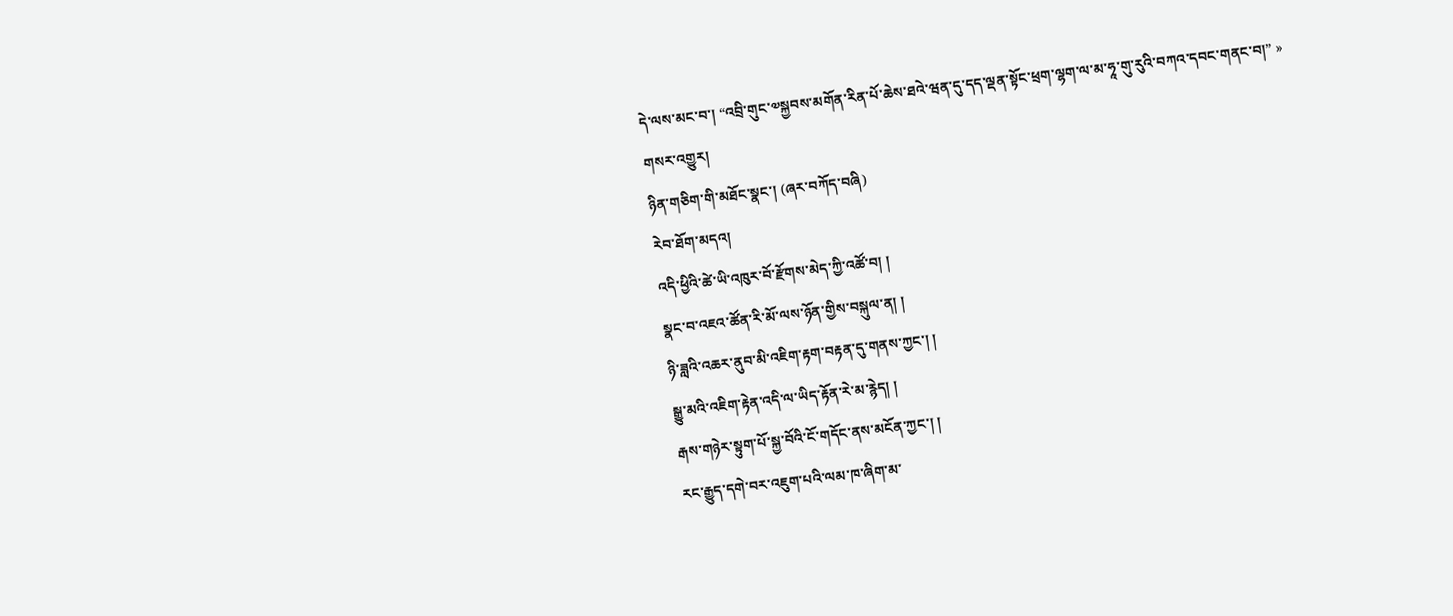དེ་ལས་མང་བ་། “འབྲི་གུང་༧སྐྱབས་མགོན་རིན་པོ་ཆེས་ཐའེ་ཝན་དུ་དད་ལྡན་སྟོང་ཕྲག་ལྷག་ལ་མ་ཧཱ་གུ་རུའི་བཀའ་དབང་གནང་བ།” »
གསར་འགྱུར།
ཉིན་གཅིག་གི་མཐོང་སྣང་། (ཞར་བཀོད་བཞི)
རེབ་ཐོག་མདའ།
འདི་ཕྱིའི་ཚེ་ཡི་འཁུར་བོ་རྫོགས་མེད་ཀྱི་འཚོ་བ། །
སྣང་བ་འཇའ་ཚོན་རི་མོ་ལས་ཉོན་གྱིས་བསྐུལ་ན། །
ཉི་ཟླའི་འཆར་ནུབ་མི་འཇིག་རྟག་བརྟན་དུ་གནས་ཀྱང་། །
སྒྱུ་མའི་འཇིག་རྟེན་འདི་ལ་ཡིད་རྟོན་རེ་མ་རྙེད། །
རྒས་གཉེར་སྟུག་པོ་སྐྱ་བོའི་ངོ་གདོང་ནས་མངོན་ཀྱང་། །
རང་རྒྱུད་དགེ་བར་འཇུག་པའི་ལམ་ཁ་ཞིག་མ་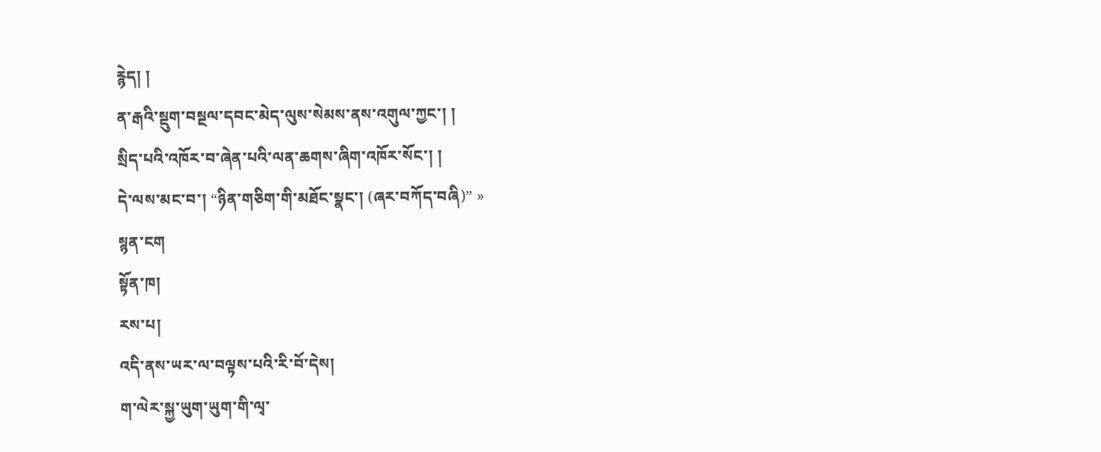རྙེད། །
ན་རྒའི་སྡུག་བསྔལ་དབང་མེད་ལུས་སེམས་ནས་འགུལ་ཀྱང་། །
སྲིད་པའི་འཁོར་བ་ཞེན་པའི་ལན་ཆགས་ཞིག་འཁོར་སོང་། །
དེ་ལས་མང་བ་། “ཉིན་གཅིག་གི་མཐོང་སྣང་། (ཞར་བཀོད་བཞི)” »
སྙན་ངག
སྟོན་ཁ།
རས་པ།
འདི་ནས་ཡར་ལ་བལྟས་པའི་རི་བོ་དེས།
ག་ལེར་སྐྱ་ཡུག་ཡུག་གི་ལྭ་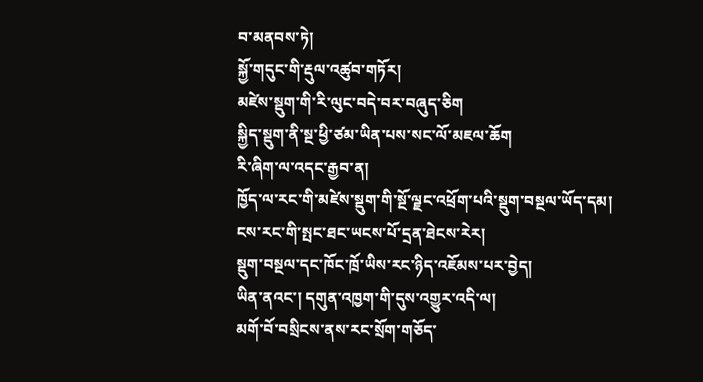བ་མནབས་ཏེ།
སྐྱོ་གདུང་གི་རྡུལ་འཚུབ་གཏོར།
མཛེས་སྡུག་གི་རི་ལུང་བདེ་བར་བཞུད་ཅིག
སྐྱིད་སྡུག་ནི་སྔ་ཕྱི་ཙམ་ཡིན་པས་སང་ལོ་མཇལ་ཆོག
རི་ཞིག་ལ་འདང་རྒྱབ་ན།
ཁྱོད་ལ་རང་གི་མཛེས་སྡུག་གི་སྔོ་ལྗང་འཕྲོག་པའི་སྡུག་བསྔལ་ཡོད་དམ།
ངས་རང་གི་སྤང་ཐང་ཡངས་པོ་དྲན་ཐེངས་རེར།
སྡུག་བསྔལ་དང་ཁོང་ཁྲོ་ཡིས་རང་ཉིད་འཇོམས་པར་བྱེད།
ཡིན་ནའང་། དགུན་འཁྱག་གི་དུས་འགྱུར་འདི་ལ།
མགོ་བོ་བསྲིངས་ནས་རང་སྲོག་གཅོད་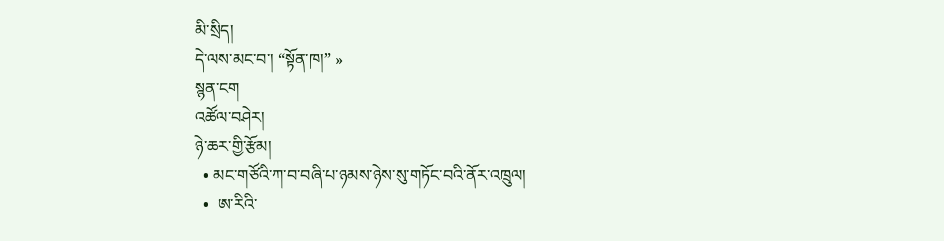མི་སྲིད།
དེ་ལས་མང་བ་། “སྟོན་ཁ།” »
སྙན་ངག
འཚོལ་བཤེར།
ཉེ་ཆར་གྱི་རྩོམ།
  • མང་གཙོའི་ཀ་བ་བཞི་པ་ཉམས་ཉེས་སུ་གཏོང་བའི་ནོར་འཁྲུལ།
  •  ཨ་རིའི་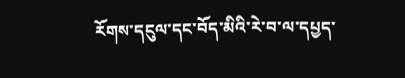རོགས་དངུལ་དང་བོད་མིའི་རེ་བ་ལ་དཔྱད་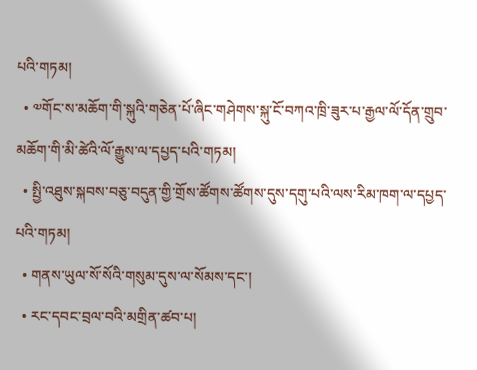པའི་གཏམ།
  • ༧གོང་ས་མཆོག་གི་སྐུའི་གཅེན་པོ་ཞིང་གཤེགས་སྐུ་ངོ་བཀའ་ཁྲི་ཟུར་པ་རྒྱལ་ལོ་དོན་གྲུབ་མཆོག་གི་མི་ཚེའི་ལོ་རྒྱུས་ལ་དཔྱད་པའི་གཏམ།
  • སྤྱི་འཐུས་སྐབས་བཅུ་བདུན་གྱི་གྲོས་ཚོགས་ཚོགས་དུས་དགུ་པའི་ལས་རིམ་ཁག་ལ་དཔྱད་པའི་གཏམ།
  • གནས་ཡུལ་སོ་སོའི་གསུམ་དུས་ལ་སོམས་དང་།
  • རང་དབང་བྲལ་བའི་མགྲིན་ཚབ་པ།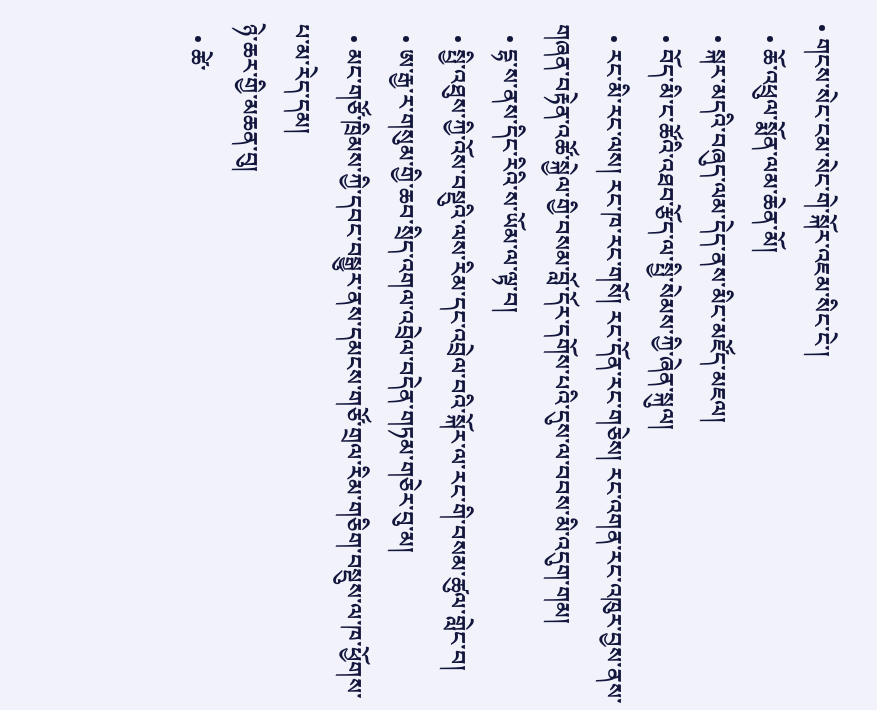• གངས་སེང་ངམ་སེང་གེ་སྐོར་འཇམ་སིང་ངེ་།
  • ཆོ་འཕྲུལ་སྨོན་ལམ་ཆེན་མོ།
  • སྐར་མདའི་བཞུད་ལམ་དེད་ནས་མིང་མཛོད་མཇལ།
  • བོད་མི་ང་ཚོའི་འཐབ་རྩོད་ལ་སྤྱི་སེམས་ཀྱི་ཞེན་སྐུལ།
  • རང་མི་རང་ལས། རང་ཁ་རང་གསོ། རང་དོན་རང་གཅེས། རང་འགན་རང་འཁུར་བྱས་ནས་གཞན་བརྟེན་འཚོ་སྐྱེལ་གྱི་བསམ་བློ་དོར་དགོས་པའི་དུས་ལ་བབས་མི་འདུག་གམ།
  • དྷ་ས་ནས་དིང་རིའི་ས་ཡོམ་ལ་ལྟ་བ།
  • སྤྱི་འཐུས་ཀྱི་འོས་བསྡུའི་ལས་རིམ་དང་འབྲེལ་བའི་སྐོར་ལ་རང་གི་བསམ་ཚུལ་གླེང་བ།
  • ཨ་རྒྱ་ར་གསུམ་གྱི་ཆབ་སྲིད་འགལ་འབྲེལ་བདེན་གཏམ་གཅེར་བུ་མ།
  • མང་གཙོ་ཁྲིམས་ཀྱི་དབང་བསྒྱུར་ནས་དམངས་གཙོ་གྲལ་རིམ་གཅིག་བསྡུས་ལ་ཁ་ཕྱོགས་པ་མ་རེད་དམ།
ཉེ་ཆར་གྱི་མཆན་བུ།
  • ཚེ་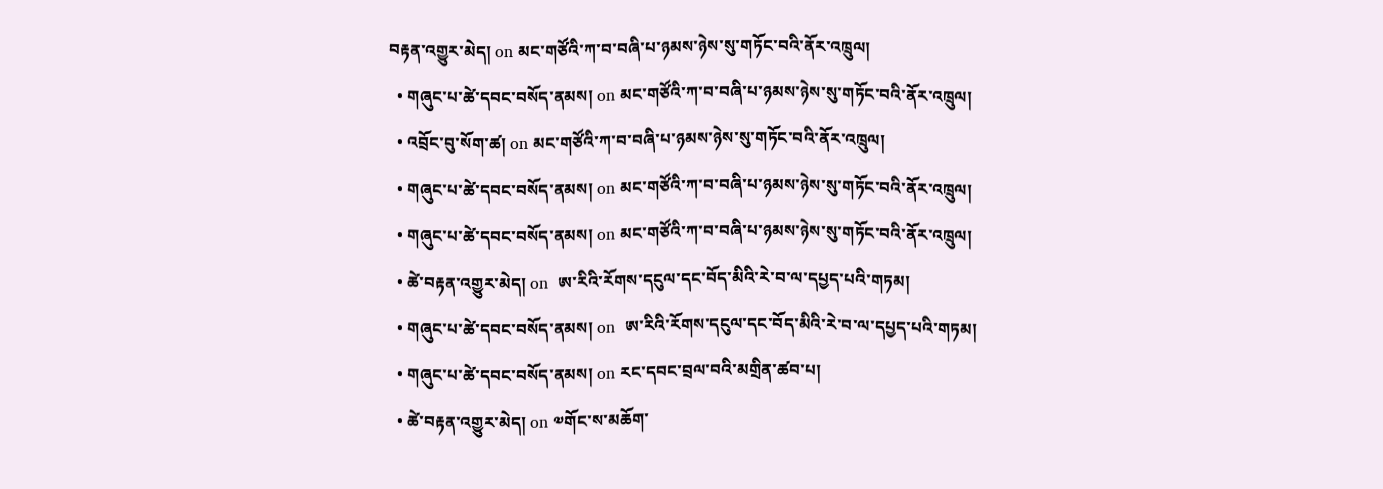བརྟན་འགྱུར་མེད། on མང་གཙོའི་ཀ་བ་བཞི་པ་ཉམས་ཉེས་སུ་གཏོང་བའི་ནོར་འཁྲུལ།
  • གཞུང་པ་ཚེ་དབང་བསོད་ནམས། on མང་གཙོའི་ཀ་བ་བཞི་པ་ཉམས་ཉེས་སུ་གཏོང་བའི་ནོར་འཁྲུལ།
  • འབྲོང་བུ་སོག་ཚ། on མང་གཙོའི་ཀ་བ་བཞི་པ་ཉམས་ཉེས་སུ་གཏོང་བའི་ནོར་འཁྲུལ།
  • གཞུང་པ་ཚེ་དབང་བསོད་ནམས། on མང་གཙོའི་ཀ་བ་བཞི་པ་ཉམས་ཉེས་སུ་གཏོང་བའི་ནོར་འཁྲུལ།
  • གཞུང་པ་ཚེ་དབང་བསོད་ནམས། on མང་གཙོའི་ཀ་བ་བཞི་པ་ཉམས་ཉེས་སུ་གཏོང་བའི་ནོར་འཁྲུལ།
  • ཚེ་བརྟན་འགྱུར་མེད། on  ཨ་རིའི་རོགས་དངུལ་དང་བོད་མིའི་རེ་བ་ལ་དཔྱད་པའི་གཏམ།
  • གཞུང་པ་ཚེ་དབང་བསོད་ནམས། on  ཨ་རིའི་རོགས་དངུལ་དང་བོད་མིའི་རེ་བ་ལ་དཔྱད་པའི་གཏམ།
  • གཞུང་པ་ཚེ་དབང་བསོད་ནམས། on རང་དབང་བྲལ་བའི་མགྲིན་ཚབ་པ།
  • ཚེ་བརྟན་འགྱུར་མེད། on ༧གོང་ས་མཆོག་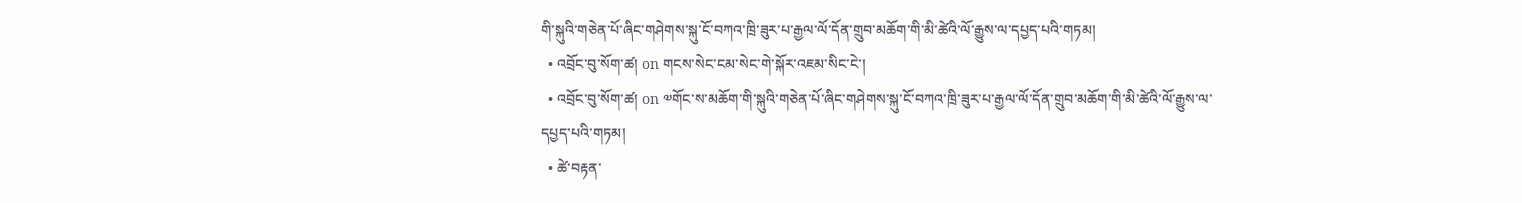གི་སྐུའི་གཅེན་པོ་ཞིང་གཤེགས་སྐུ་ངོ་བཀའ་ཁྲི་ཟུར་པ་རྒྱལ་ལོ་དོན་གྲུབ་མཆོག་གི་མི་ཚེའི་ལོ་རྒྱུས་ལ་དཔྱད་པའི་གཏམ།
  • འབྲོང་བུ་སོག་ཚ། on གངས་སེང་ངམ་སེང་གེ་སྐོར་འཇམ་སིང་ངེ་།
  • འབྲོང་བུ་སོག་ཚ། on ༧གོང་ས་མཆོག་གི་སྐུའི་གཅེན་པོ་ཞིང་གཤེགས་སྐུ་ངོ་བཀའ་ཁྲི་ཟུར་པ་རྒྱལ་ལོ་དོན་གྲུབ་མཆོག་གི་མི་ཚེའི་ལོ་རྒྱུས་ལ་དཔྱད་པའི་གཏམ།
  • ཚེ་བརྟན་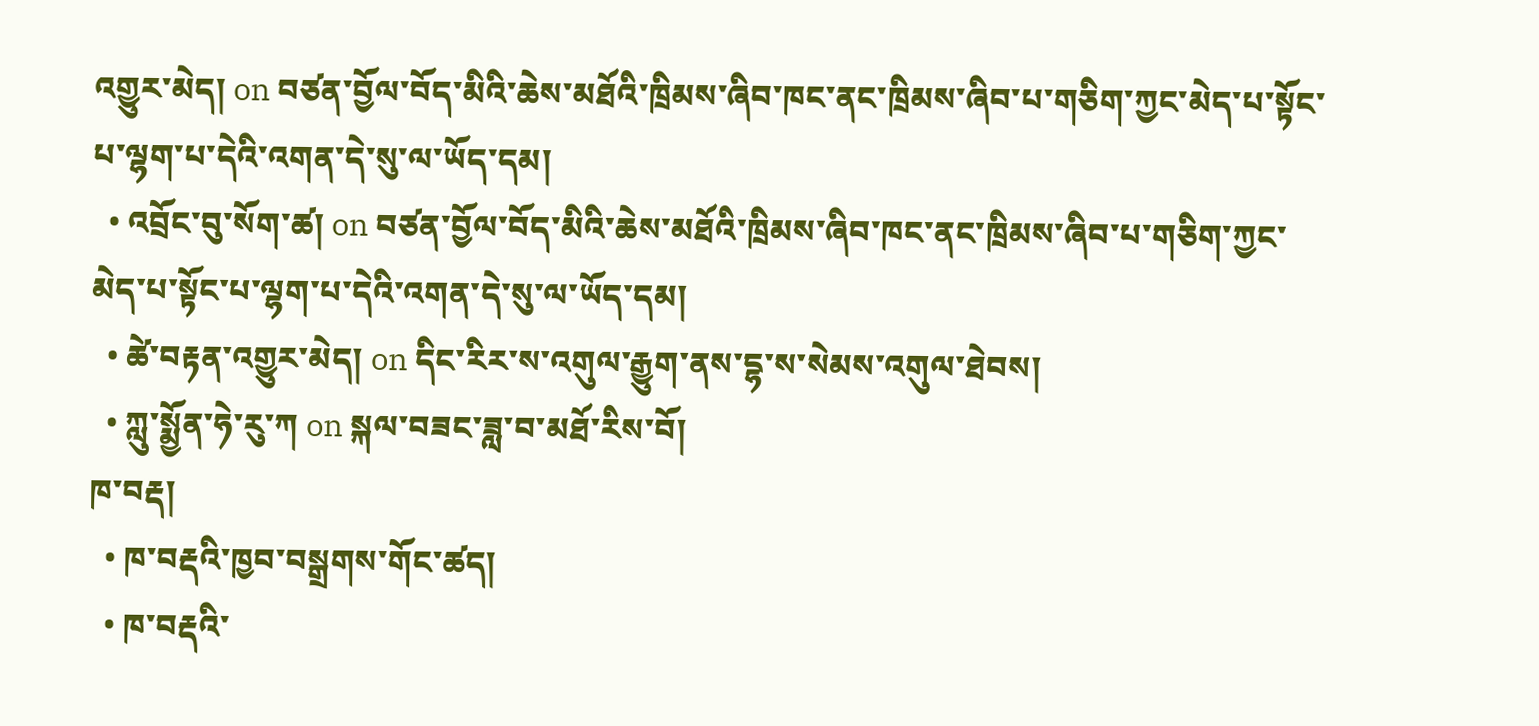འགྱུར་མེད། on བཙན་བྱོལ་བོད་མིའི་ཆེས་མཐོའི་ཁྲིམས་ཞིབ་ཁང་ནང་ཁྲིམས་ཞིབ་པ་གཅིག་ཀྱང་མེད་པ་སྟོང་པ་ལྷག་པ་དེའི་འགན་དེ་སུ་ལ་ཡོད་དམ།
  • འབྲོང་བུ་སོག་ཚ། on བཙན་བྱོལ་བོད་མིའི་ཆེས་མཐོའི་ཁྲིམས་ཞིབ་ཁང་ནང་ཁྲིམས་ཞིབ་པ་གཅིག་ཀྱང་མེད་པ་སྟོང་པ་ལྷག་པ་དེའི་འགན་དེ་སུ་ལ་ཡོད་དམ།
  • ཚེ་བརྟན་འགྱུར་མེད། on དིང་རིར་ས་འགུལ་རྒྱུག་ནས་དྷ་ས་སེམས་འགུལ་ཐེབས།
  • ཀླུ་སྨྱོན་ཧེ་རུ་ཀ on སྐལ་བཟང་ཟླ་བ་མཐོ་རིས་བོ།
ཁ་བརྡ།
  • ཁ་བརྡའི་ཁྱབ་བསྒྲགས་གོང་ཚད།
  • ཁ་བརྡའི་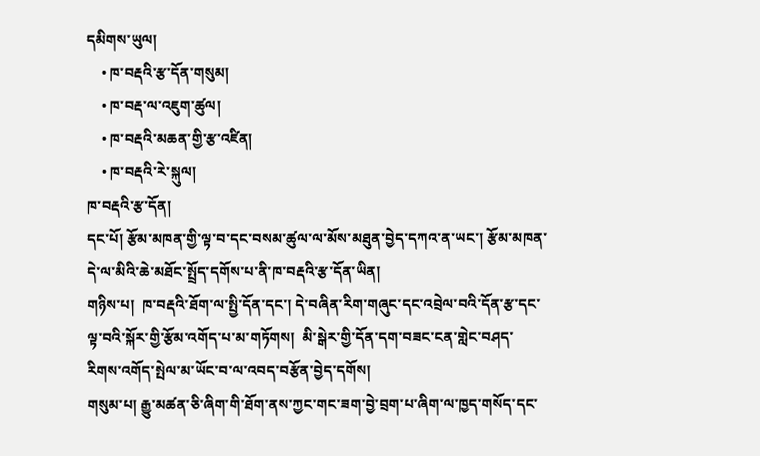དམིགས་ཡུལ།
    • ཁ་བརྡའི་རྩ་དོན་གསུམ།
    • ཁ་བརྡ་ལ་འཇུག་ཚུལ།
    • ཁ་བརྡའི་མཆན་གྱི་རྩ་འཛིན།
    • ཁ་བརྡའི་རེ་སྐུལ།
ཁ་བརྡའི་རྩ་དོན།
དང་པོ། རྩོམ་མཁན་གྱི་ལྟ་བ་དང་བསམ་ཚུལ་ལ་མོས་མཐུན་བྱེད་དཀའ་ན་ཡང་། རྩོམ་མཁན་དེ་ལ་མིའི་ཆེ་མཐོང་སྤྲོད་དགོས་པ་ནི་ཁ་བརྡའི་རྩ་དོན་ཡིན།
གཉིས་པ།  ཁ་བརྡའི་ཐོག་ལ་སྤྱི་དོན་དང་། དེ་བཞིན་རིག་གཞུང་དང་འབྲེལ་བའི་དོན་རྩ་དང་ལྟ་བའི་སྐོར་གྱི་རྩོམ་འགོད་པ་མ་གཏོགས།  མི་སྒེར་གྱི་དོན་དག་བཟང་ངན་གླེང་བཤད་རིགས་འགོད་སྤེལ་མ་ཡོང་བ་ལ་འབད་བརྩོན་བྱེད་དགོས།
གསུམ་པ། རྒྱུ་མཚན་ཅི་ཞིག་གི་ཐོག་ནས་ཀྱང་གང་ཟག་བྱེ་བྲག་པ་ཞིག་ལ་ཁྱད་གསོད་དང་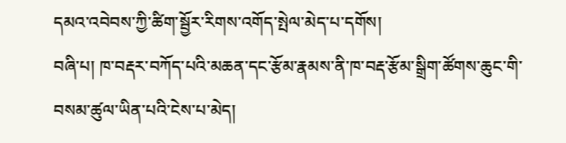དམའ་འབེབས་ཀྱི་ཚིག་སྦྱོར་རིགས་འགོད་སྤེལ་མེད་པ་དགོས།
བཞི་པ། ཁ་བརྡར་བཀོད་པའི་མཆན་དང་རྩོམ་རྣམས་ནི་ཁ་བརྡ་རྩོམ་སྒྲིག་ཚོགས་ཆུང་གི་བསམ་ཚུལ་ཡིན་པའི་ངེས་པ་མེད།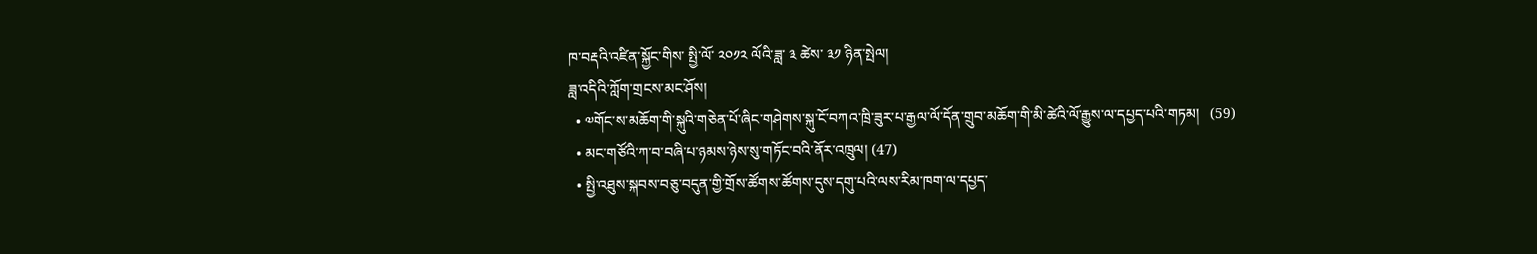ཁ་བརྡའི་འཛིན་སྐྱོང་གིས་ སྤྱི་ལོ་ ༢༠༡༢ ལོའི་ཟླ་ ༣ ཚེས་ ༣༡ ཉིན་སྤེལ།
ཟླ་འདིའི་ཀློག་གྲངས་མང་ཤོས།
  • ༧གོང་ས་མཆོག་གི་སྐུའི་གཅེན་པོ་ཞིང་གཤེགས་སྐུ་ངོ་བཀའ་ཁྲི་ཟུར་པ་རྒྱལ་ལོ་དོན་གྲུབ་མཆོག་གི་མི་ཚེའི་ལོ་རྒྱུས་ལ་དཔྱད་པའི་གཏམ།   (59)
  • མང་གཙོའི་ཀ་བ་བཞི་པ་ཉམས་ཉེས་སུ་གཏོང་བའི་ནོར་འཁྲུལ། (47)
  • སྤྱི་འཐུས་སྐབས་བཅུ་བདུན་གྱི་གྲོས་ཚོགས་ཚོགས་དུས་དགུ་པའི་ལས་རིམ་ཁག་ལ་དཔྱད་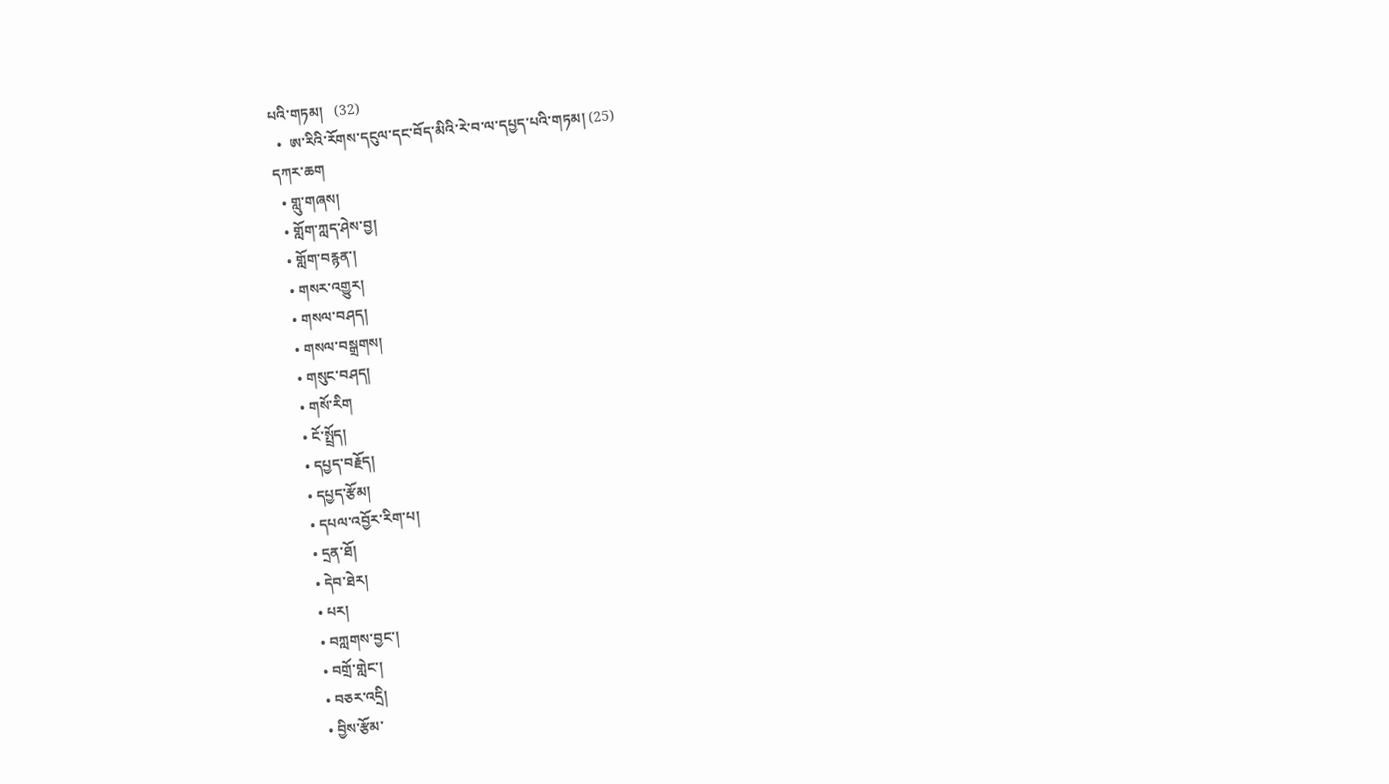པའི་གཏམ།   (32)
  •  ཨ་རིའི་རོགས་དངུལ་དང་བོད་མིའི་རེ་བ་ལ་དཔྱད་པའི་གཏམ། (25)
དཀར་ཆག
  • གླུ་གཞས།
  • གློག་ཀླད་ཤེས་བྱ།
  • གློག་བརྙན་།
  • གསར་འགྱུར།
  • གསལ་བཤད།
  • གསལ་བསྒྲགས།
  • གསུང་བཤད།
  • གསོ་རིག
  • ངོ་སྤྲོད།
  • དཔྱད་བརྗོད།
  • དཔྱད་རྩོམ།
  • དཔལ་འབྱོར་རིག་པ།
  • དྲན་ཐོ།
  • དེབ་ཐེར།
  • པར།
  • བཀླགས་བྱང་།
  • བགྲོ་གླེང་།
  • བཅར་འདྲི།
  • བྱིས་རྩོམ་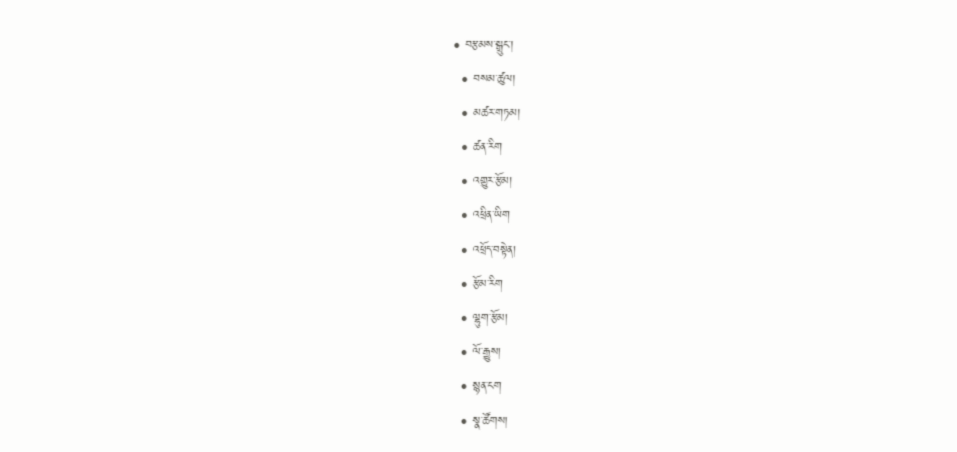• བརྩམས་སྒྲུང་།
  • བསམ་ཚུལ།
  • མཚར་གཏམ།
  • ཚན་རིག
  • འགྱུར་རྩོམ།
  • འཕྲིན་ཡིག
  • འཕྲོད་བསྟེན།
  • རྩོམ་རིག
  • ལྷུག་རྩོམ།
  • ལོ་རྒྱུས།
  • སྙན་ངག
  • སྣ་ཚོགས།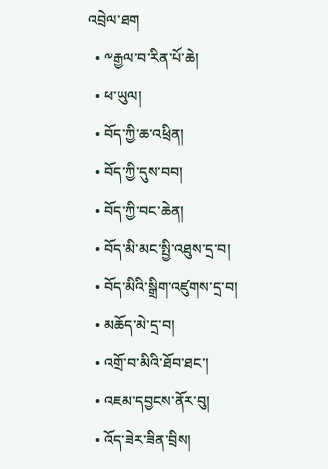འབྲེལ་ཐག
  • ༸རྒྱལ་བ་རིན་པོ་ཆེ།
  • ཕ་ཡུལ།
  • བོད་ཀྱི་ཆ་འཕྲིན།
  • བོད་ཀྱི་དུས་བབ།
  • བོད་ཀྱི་བང་ཆེན།
  • བོད་མི་མང་སྤྱི་འཐུས་དྲ་བ།
  • བོད་མིའི་སྒྲིག་འཛུགས་དྲ་བ།
  • མཆོད་མེ་དྲ་བ།
  • འགྲོ་བ་མིའི་ཐོབ་ཐང་།
  • འཇམ་དབྱངས་ནོར་བུ།
  • འོད་ཟེར་ཟིན་བྲིས།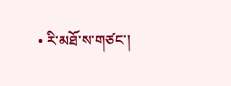• རི་མཐོ་ས་གཙང་།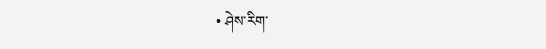• ཤེས་རིག་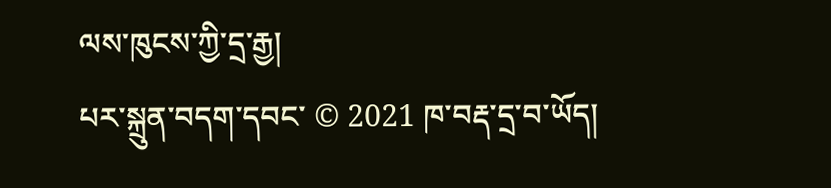ལས་ཁུངས་ཀྱི་དྲ་རྒྱ།
པར་སྐྲུན་བདག་དབང་ © 2021 ཁ་བརྡ་དྲ་བ་ཡོད།